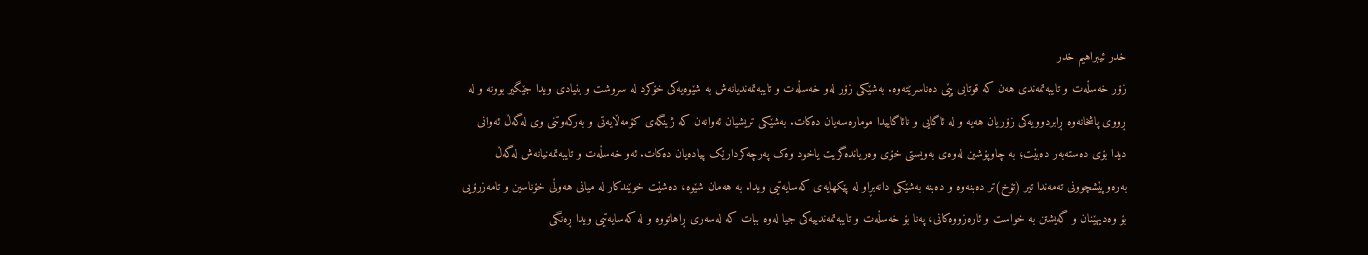خدر ئیبراهیم خدر
زۆر خەسڵەت و تایبەتمەندی هەن کە قوتابی پێی دەناسرێتەوە. بەشێکی زۆر لەو خەسڵەت و تایبەتمەندیانەش بە شێوەیەکی خۆکرد لە سروشت و بنیادی ویدا جێگیر بوونە و لە ڕووی پاشخانەوە ڕابردوویەکی زۆریان هەیە و لە ئاگایی و نائاگاییدا مومارەسەیان دەکات. بەشێکی تریشیان ئەوانەن کە ژینگەی کۆمەڵایەتی و بەرکەوتنی وی لەگەڵ ئەوانی دیدا بۆی دەستەبەر دەبێت؛ بە چاوپۆشین لەوەی بەویستی خۆی وەریاندەگریت یاخود وەک پەرچەکردارێک پیادەیان دەکات. ئەو خەسڵەت و تایبەتمەنیانەش لەگەڵ بەرەوپێشچوونی تەمەندا تیر (تۆخ)تر دەبنەوە و دەبنە بەشێکی دانەبڕاو لە پێکهایەی کەسایەتیی ویدا. بە هەمان شێوە، دەشێت خوێندکار لە میانی هەوڵی خۆناسین و تامەزرۆیی بۆ وەدیهێنان و گەیشتن بە خواست و ئارەزووەکانی، پەنا بۆ خەسڵەت و تایبەتمەندییەکی جیا لەوە ببات کە لەسەری ڕاهاتووە و لە کەسایەتیی ویدا ڕەنگی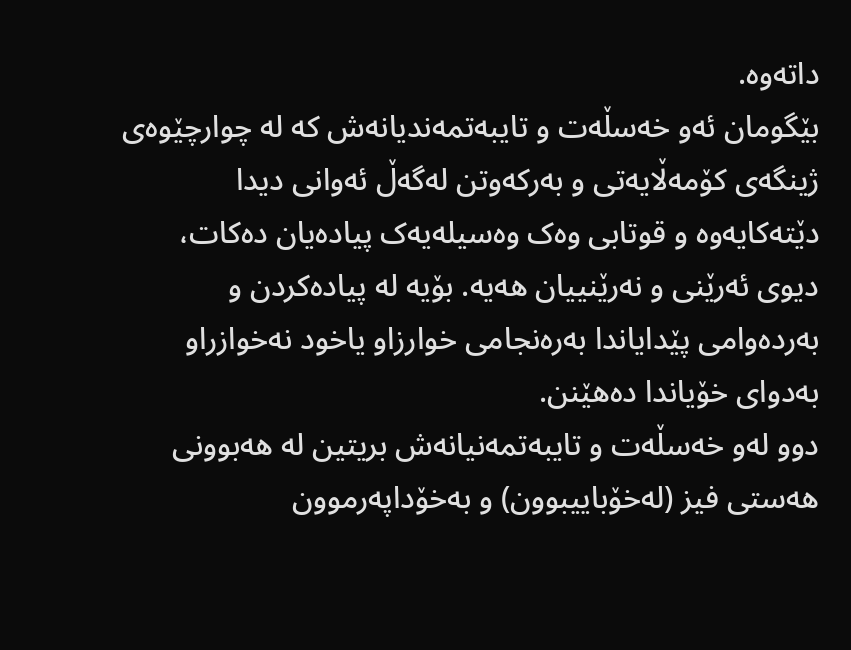داتەوە.
بێگومان ئەو خەسڵەت و تایبەتمەندیانەش کە لە چوارچێوەی ژینگەی کۆمەڵایەتی و بەرکەوتن لەگەڵ ئەوانی دیدا دێتەکایەوە و قوتابی وەک وەسیلەیەک پیادەیان دەکات، دیوی ئەرێنی و نەرێنییان هەیە. بۆیە لە پیادەکردن و بەردەوامی پێدایاندا بەرەنجامی خوارزاو یاخود نەخوازراو بەدوای خۆیاندا دەهێنن.
دوو لەو خەسڵەت و تایبەتمەنیانەش بریتین لە هەبوونی هەستی فیز (لەخۆباییبوون) و بەخۆداپەرموون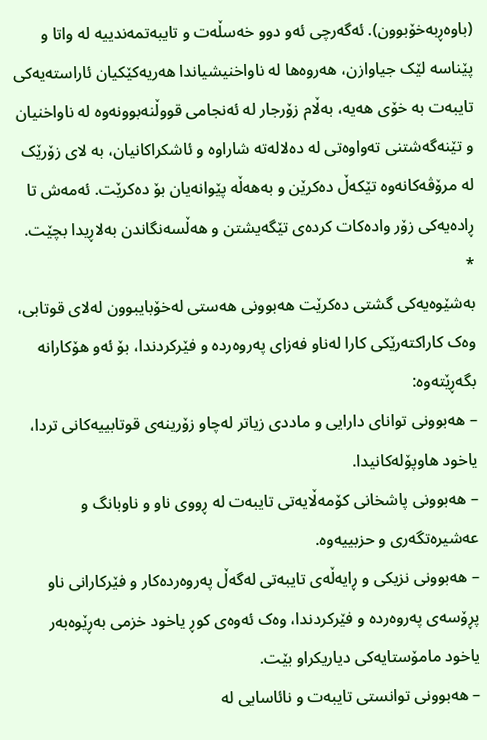(باوەڕبەخۆبوون). ئەگەرچی ئەو دوو خەسڵەت و تایبەتمەندییە لە واتا و پێناسە لێک جیاوازن، هەروەها لە ناواخنیشیاندا هەریەکێکیان ئاراستەیەکی تایبەت بە خۆی هەیە، بەڵام زۆرجار لە ئەنجامی قووڵنەبوونەوە لە ناواخنیان و تێنەگەشتنی تەواوەتی لە دەلالەتە شاراوە و ئاشکراکانیان، بە لای زۆرێک لە مرۆڤەکانەوە تێکەڵ دەکرێن و بەهەڵە پێوانەیان بۆ دەکرێت. ئەمەش تا ڕادەیەکی زۆر وادەکات کردەی تێگەیشتن و هەڵسەنگاندن بەلاڕیدا بچێت.
*
بەشێوەیەکی گشتی دەکرێت هەبوونی هەستی لەخۆبایبوون لەلای قوتابی، وەک کاراکتەرێکی کارا لەناو فەزای پەروەردە و فێرکردندا، بۆ ئەو هۆکارانە بگەڕێتەوە:
– هەبوونی توانای دارایی و ماددی زیاتر لەچاو زۆرینەی قوتابییەکانی تردا، یاخود هاوپۆلەکانیدا.
– هەبوونی پاشخانی کۆمەڵایەتی تایبەت لە ڕووی ناو و ناوبانگ و عەشیرەتگەری و حزبییەوە.
– هەبوونی نزیکی و ڕایەڵەی تایبەتی لەگەڵ پەروەردەکار و فێرکارانی ناو پڕۆسەی پەروەردە و فێرکردندا، وەک ئەوەی کوڕ یاخود خزمی بەڕێوەبەر یاخود مامۆستایەکی دیاریکراو بێت.
– هەبوونی توانستی تایبەت و نائاسایی لە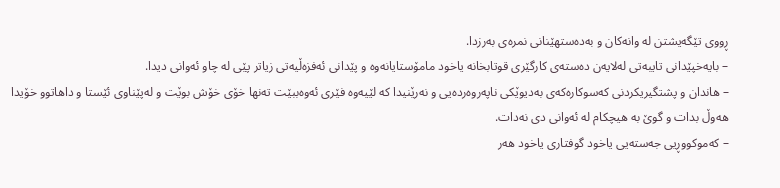ڕووی تێگەیشتن لە وانەکان و بەدەستهێنانی نمرەی بەرزدا.
– بایەخپێدانی تایبەتی لەلایەن دەستەی کارگێری قوتابخانە یاخود مامۆستایانەوە و پێدانی ئەفزەڵیەتی زیاتر پێی لە چاو ئەوانی دیدا.
– هاندان و پشتگیریکردنی کەسوکارەکەی بەدیوێکی ناپەروەردەیی و نەرێنیدا کە لێیەوە فێری ئەوەببێت تەنها خۆی خۆش بوێت و لەپێناوی ئێستا و داهاتوو خۆیدا هەوڵ بدات و گوێ بە هیچکام لە ئەوانی دی نەدات.
– کەموکووڕیی جەستەیی یاخود گوفتاری یاخود هەر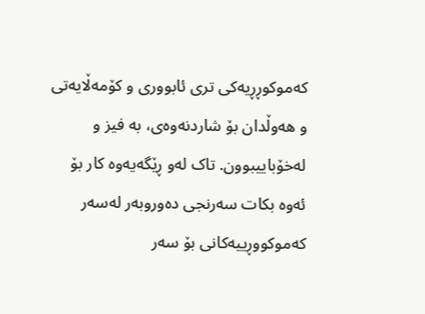کەموکوڕڕیەکی تری ئابووری و کۆمەڵایەتی و هەوڵدان بۆ شاردنەوەی، بە فیز و لەخۆباییبوون. تاک لەو ڕێگەیەوە کار بۆ ئەوە بکات سەرنجی دەوروبەر لەسەر کەموکووڕییەکانی بۆ سەر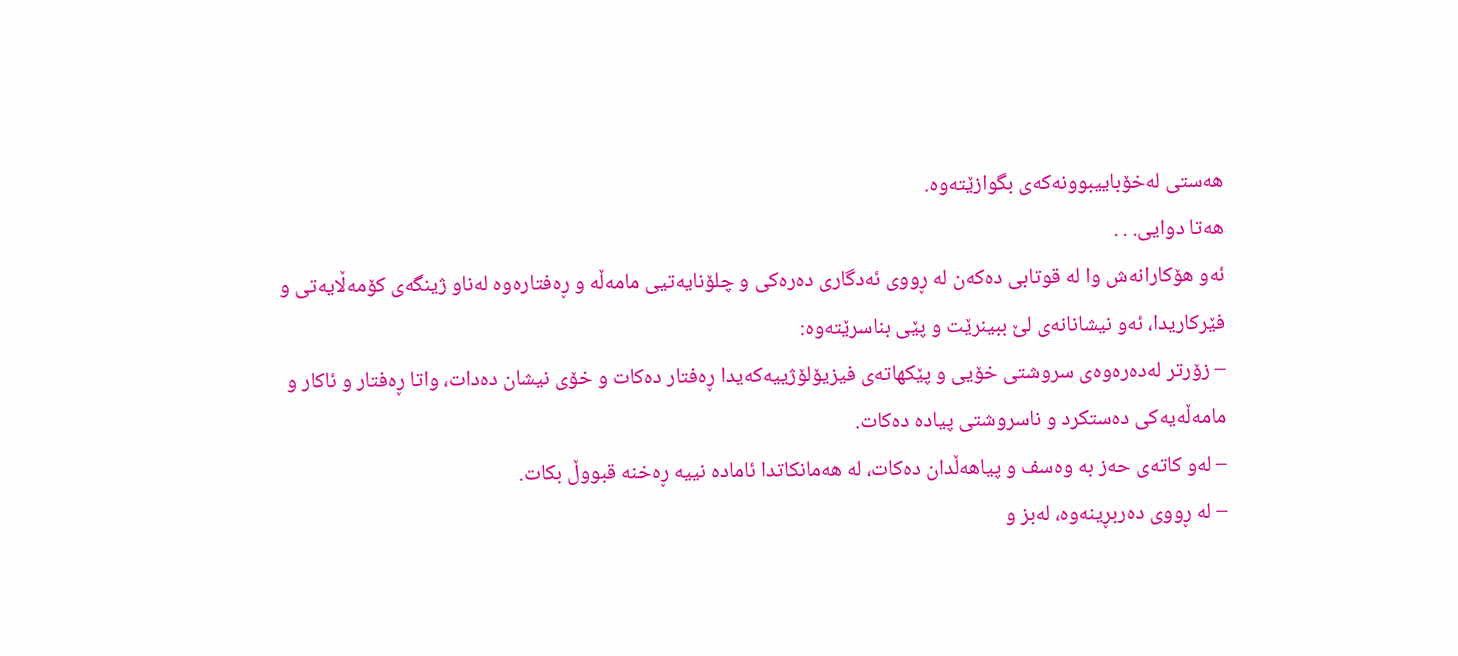هەستی لەخۆباییبوونەکەی بگوازێتەوە.
هەتا دوایی. . .
ئەو هۆکارانەش وا لە قوتابی دەکەن لە ڕووی ئەدگاری دەرەکی و چلۆنایەتیی مامەڵە و ڕەفتارەوە لەناو ژینگەی کۆمەڵایەتی و فێرکاریدا، ئەو نیشانانەی لێ ببینرێت و پێی بناسرێتەوە:
– زۆرتر لەدەرەوەی سروشتی خۆیی و پێکهاتەی فیزیۆلۆژییەکەیدا ڕەفتار دەکات و خۆی نیشان دەدات، واتا ڕەفتار و ئاکار و مامەڵەیەکی دەستکرد و ناسروشتی پیادە دەکات.
– لەو کاتەی حەز بە وەسف و پیاهەڵدان دەکات، لە هەمانکاتدا ئامادە نییە ڕەخنە قبووڵ بکات.
– لە ڕووی دەربڕینەوە، لەبز و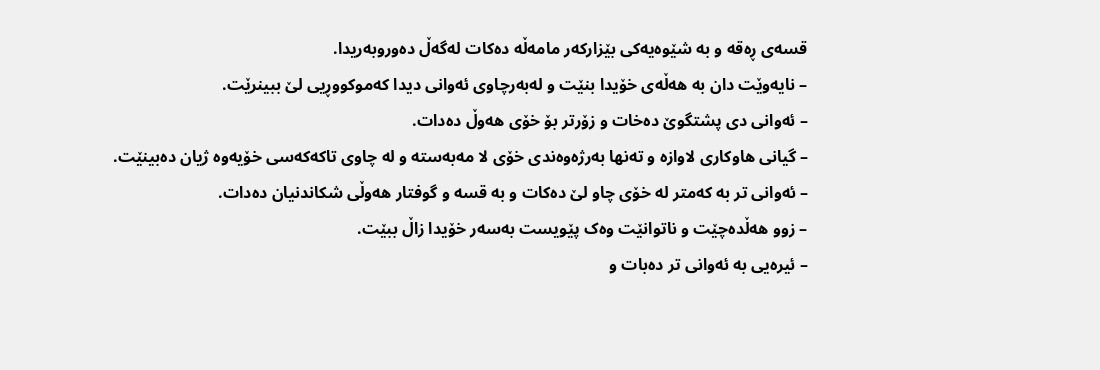قسەی ڕەقە و بە شێوەیەکی بێزارکەر مامەڵە دەکات لەگەڵ دەوروبەریدا.
– نایەوێت دان بە هەڵەی خۆیدا بنێت و لەبەرچاوی ئەوانی دیدا کەموکووڕیی لێ ببینرێت.
– ئەوانی دی پشتگوێ دەخات و زۆرتر بۆ خۆی هەوڵ دەدات.
– گیانی هاوکاری لاوازە و تەنها بەرژەوەندی خۆی لا مەبەستە و لە چاوی تاکەکەسی خۆیەوە ژیان دەبینێت.
– ئەوانی تر بە کەمتر لە خۆی چاو لێ دەکات و بە قسە و گوفتار هەوڵی شکاندنیان دەدات.
– زوو هەڵدەچێت و ناتوانێت وەک پێویست بەسەر خۆیدا زاڵ ببێت.
– ئیرەیی بە ئەوانی تر دەبات و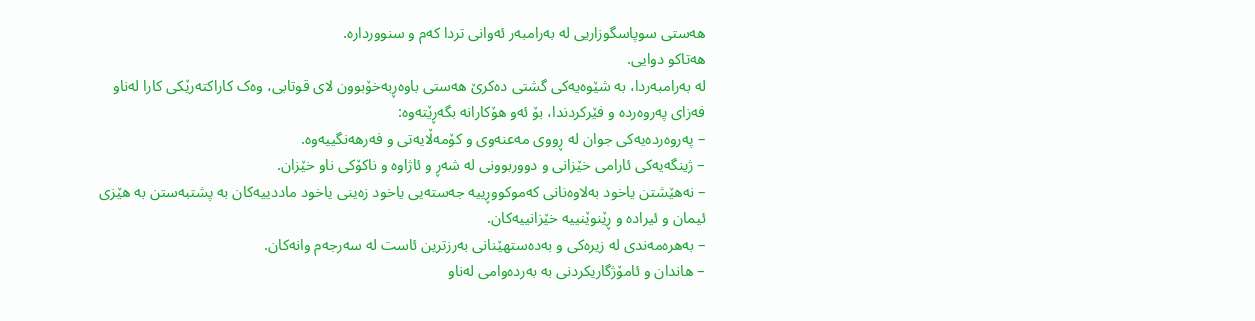هەستی سوپاسگوزاریی لە بەرامبەر ئەوانی تردا کەم و سنووردارە.
هەتاکو دوایی.
لە بەرامبەردا، بە شێوەیەکی گشتی دەکرێ هەستی باوەڕبەخۆبوون لای قوتابی، وەک کاراکتەرێکی کارا لەناو فەزای پەروەردە و فێرکردندا، بۆ ئەو هۆکارانە بگەڕێتەوە:
– پەروەردەیەکی جوان لە ڕووی مەعنەوی و کۆمەڵایەتی و فەرهەنگییەوە.
– ژینگەیەکی ئارامی خێزانی و دووربوونی لە شەڕ و ئاژاوە و ناکۆکی ناو خێزان.
– نەهێشتن یاخود بەلاوەنانی کەموکووڕییە جەستەیی یاخود زەینی یاخود ماددییەکان بە پشتبەستن بە هێزی ئیمان و ئیرادە و ڕێنوێنییە خێزانییەکان.
– بەهرەمەندی لە زیرەکی و بەدەستهێنانی بەرزترین ئاست لە سەرجەم وانەکان.
– هاندان و ئامۆژگاریکردنی بە بەردەوامی لەناو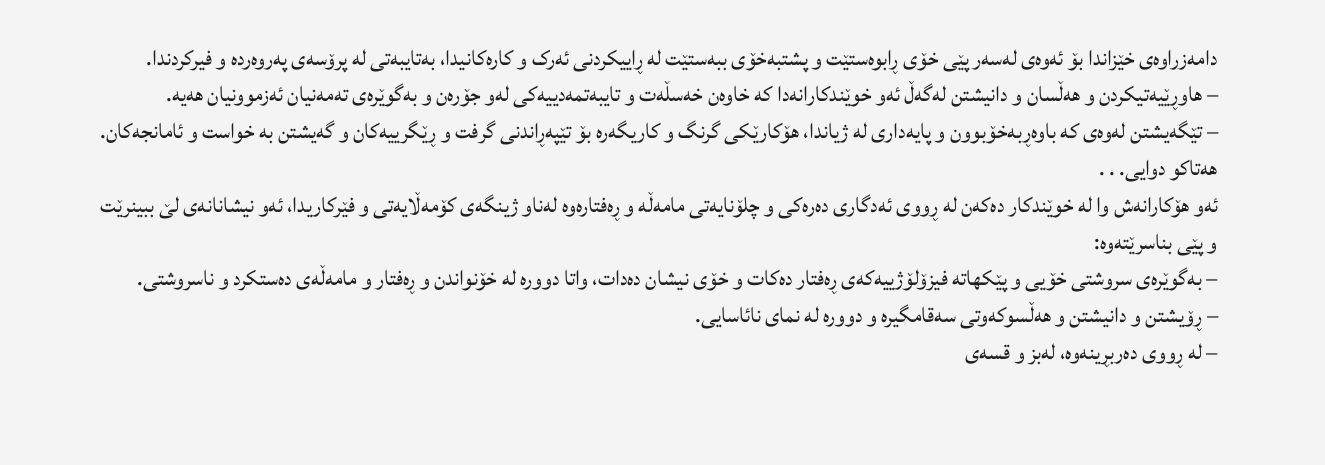دامەزراوەی خێزاندا بۆ ئەوەی لەسەر پێی خۆی ڕابوەستێت و پشتبەخۆی ببەستێت لە ڕاییکردنی ئەرک و کارەکانیدا، بەتایبەتی لە پرۆسەی پەروەردە و فیرکردندا.
– هاوڕێیەتیکردن و هەڵسان و دانیشتن لەگەڵ ئەو خوێندکارانەدا کە خاوەن خەسڵەت و تایبەتمەدییەکی لەو جۆرەن و بەگوێرەی تەمەنیان ئەزموونیان هەیە.
– تێگەیشتن لەوەی کە باوەڕبەخۆبوون و پایەداری لە ژیاندا، هۆکارێکی گرنگ و کاریگەرە بۆ تێپەڕاندنی گرفت و ڕێگرییەکان و گەیشتن بە خواست و ئامانجەکان.
هەتاکو دوایی. . .
ئەو هۆکارانەش وا لە خوێندکار دەکەن لە ڕووی ئەدگاری دەرەکی و چلۆنایەتی مامەڵە و ڕەفتارەوە لەناو ژینگەی کۆمەڵایەتی و فێرکاریدا، ئەو نیشانانەی لێ ببینرێت و پێی بناسرێتەوە:
– بەگوێرەی سروشتی خۆیی و پێکهاتە فیزۆلۆژییەکەی ڕەفتار دەکات و خۆی نیشان دەدات، واتا دوورە لە خۆنواندن و ڕەفتار و مامەڵەی دەستکرد و ناسروشتی.
– ڕۆیشتن و دانیشتن و هەڵسوکەوتی سەقامگیرە و دوورە لە نمای نائاسایی.
– لە ڕووی دەربڕینەوە، لەبز و قسەی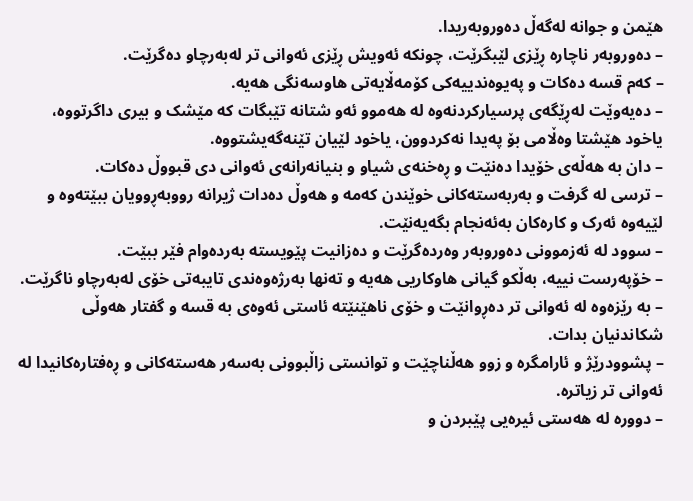هێمن و جوانە لەگەڵ دەوروبەریدا.
– دەوروبەر ناچارە ڕێزی لێبگرێت، چونکە ئەویش ڕێزی ئەوانی تر لەبەرچاو دەگرێت.
– کەم قسە دەکات و پەیوەندییەکی کۆمەڵایەتی هاوسەنگی هەیە.
– دەیەوێت لەڕێگەی پرسیارکردنەوە لە هەموو ئەو شتانە تێبگات کە مێشک و بیری داگرتووە، یاخود هێشتا وەڵامی بۆ پەیدا نەکردوون، یاخود لێیان تێنەگەیشتووە.
– دان بە هەڵەی خۆیدا دەنێت و ڕەخنەی شیاو و بنیانەرانەی ئەوانی دی قبووڵ دەکات.
– ترسی لە گرفت و بەربەستەکانی خوێندن کەمە و هەوڵ دەدات ژیرانە رووبەڕوویان ببێتەوە و لێیەوە ئەرک و کارەکان بەئەنجام بگەیەنێت.
– سوود لە ئەزموونی دەوروبەر وەردەگرێت و دەزانیت پێویستە بەردەوام فێر ببێت.
– خۆپەرست نییە، بەڵکو گیانی هاوکاریی هەیە و تەنها بەرژەوەندی تایبەتی خۆی لەبەرچاو ناگرێت.
– بە رێزەوە لە ئەوانی تر دەڕوانێت و خۆی ناهێنێتە ئاستی ئەوەی بە قسە و گفتار هەوڵی شکاندنیان بدات.
– پشوودرێژ و ئارامگرە و زوو هەڵناچێت و توانستی زاڵبوونی بەسەر هەستەکانی و ڕەفتارەکانیدا لە ئەوانی تر زیاترە.
– دوورە لە هەستی ئیرەیی پێبردن و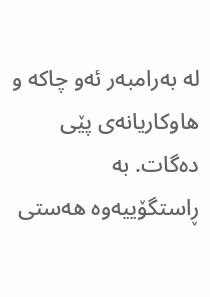لە بەرامبەر ئەو چاکە و هاوکاریانەی پێی دەگات. بە ڕاستگۆییەوە هەستی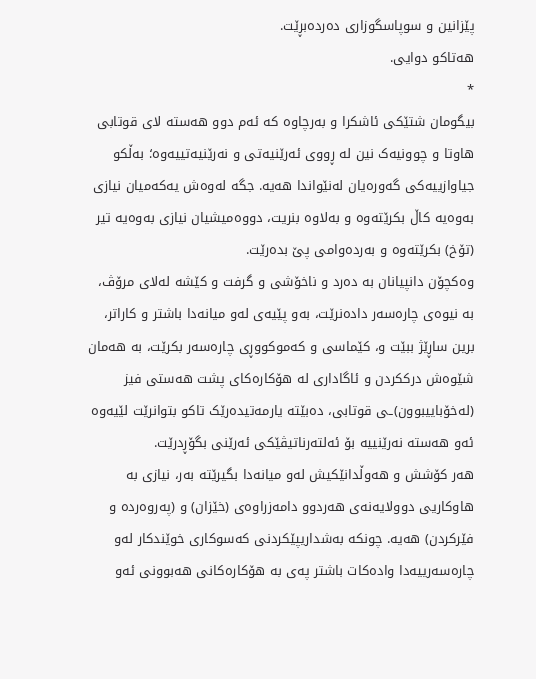پێزانین و سوپاسگوزاری دەردەبڕێت.
هەتاکو دوایی.
*
بیگومان شتێکی ئاشکرا و بەرچاوە کە ئەم دوو هەستە لای قوتابی هاوتا و چوونیەک نین لە ڕووی ئەرێنیەتی و نەرێنیەتییەوە؛ بەڵکو جیاوازییەکی گەورەیان لەنێواندا هەیە. جگە لەوەش یەکەمیان نیازی بەوەیە کاڵ بکرێتەوە و بەلاوە بنریت، دووەمیشیان نیازی بەوەیە تیر (تۆخ) بکرێتەوە و بەردەوامی پێ بدەرێت.
وەکچۆن دانپیانان بە دەرد و ناخۆشی و گرفت و کێشە لەلای مرۆڤ، بە نیوەی چارەسەر دادەنرێت، بەو پێیەی لەو میانەدا باشتر و کاراتر، برین ساڕێژ ببێت و، کێماسی و کەموکووڕی چارەسەر بکرێت، بە هەمان شێوەش درککردن و ئاگاداری لە هۆکارەکای پشت هەستی فیز (لەخۆباییبوون)ـی قوتابی، دەبێتە یارمەتیدەرێک تاکو بتوانرێت لێیەوە ئەو هەستە نەرێنییە بۆ ئەلتەرناتیڤێکی ئەرێنی بگۆڕدرێت.
هەر کۆشش و هەوڵدانێکیش لەو میانەدا بگیرێتە بەر، نیازی بە هاوکاریی دوولایەنەی هەردوو دامەزراوەی (خێزان) و (پەروەردە و فێرکردن) هەیە. چونکە بەشداریپێکردنی کەسوکاری خوێندکار لەو چارەسەرییەدا وادەکات باشتر پەی بە هۆکارەکانی هەبوونی ئەو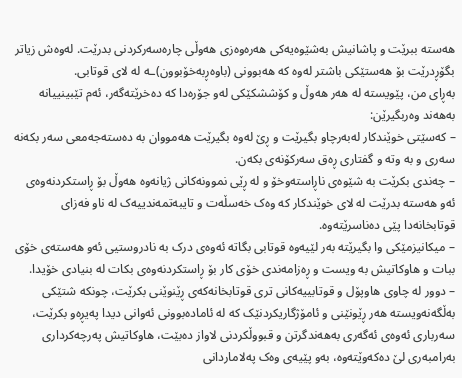هەستە ببرێت و پاشانیش بەشێوەیەکی هەرەوەزی هەوڵی چارەسەرکردنی بدرێت. لەوەش زیاتر بگۆڕدرێت بۆ هەستێکی باشتر لەوە کە هەبوونی (باوەڕبەخۆبوون)ـە لە لای قوتابی.
بەڕای من، پێویستە لە هەر هەوڵ و کۆششكێکی لەو جۆرەدا کە دەخرێتەگەر، ئەم تێبینییانە بەهەند وەربگیرێن:
– کەسێتی خوێندکار لەبەرچاو بگیرێت و ڕێ لەوە بگیرێت هەمووان بە دەستەجەمعی سەر بکەنە سەری و بە وتە و گفتاری ڕەق سەرکۆنەی بکەن.
– چەندی بکرێت بە شێوەی ناڕاستەوخۆ و لە ڕێی نموونەکانی ژیانەوە هەوڵ بۆ ڕاستکردنەوەی ئەو هەستە بدرێت لە لای خوێندکار کە وەک خەسڵەت و تایبەتمەندییەک لە ناو فەزای قوتابخانەدا پێی دەناسرێتەوە.
– میکانیزمێکی وا بگیرێتە بەر لێیەوە قوتابی بگاتە ئەوەی درک بە نادروستیی ئەو هەستەی خۆی ببات و هاوکاتیش بە ویست و ڕەزامەندی خۆی کار بۆ ڕاستکردنەوەی بکات لە بنیادی خۆیدا.
– دوور لە چاوی هاوپۆل و قوتابییەکانی تری قوتابخانەکەی ڕێنوێنی بکرێت، چونکە شتێکی بەڵگەنەویستە هەر ڕێونێنی و ئامۆژگاریکردنێک کە لە ئامادەبوونی ئەوانی دیدا پەیڕەو بکرێت، سەرباری ئەوەی ئەگەری بەهەندگرتن و قبووڵکردنی لاواز دەبێت، هاوکاتیش پەرچەکرداری بەرامبەری لێ دەکەوێتەوە، بەو پێیەی وەک پەلاماردانی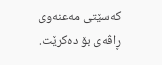کەسێتی مەعنەوی ڕاڤەی بۆ دەکرێت.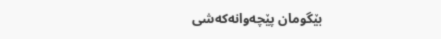بێگومان پێچەوانەکەشی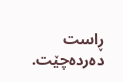ڕاست دەردەچێت.